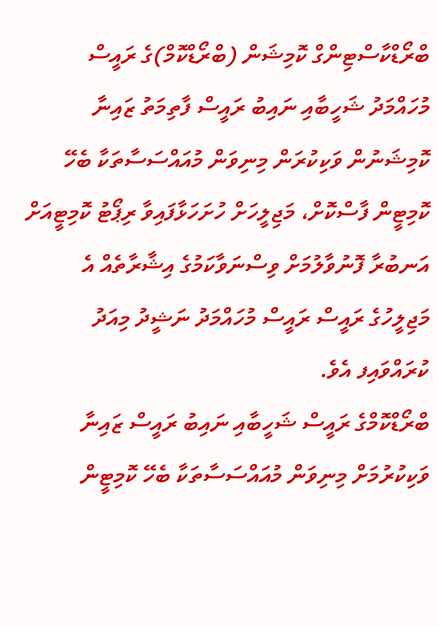ބްރޯޑްކާސްޓިންގް ކޮމިޝަން (ބްރޯޑްކޮމް)ގެ ރައީސް މުހައްމަދު ޝަހީބާއި ނައިބު ރައީސް ފާތިމަތު ޒައިނާ ކޮމިޝަނުން ވަކިކުރަން މިނިވަން މުއައްސަސާތަކާ ބެހޭ ކޮމިޓީން ފާސްކޮށް، މަޖިލީހަށް ހުށަހަޅާފައިވާ ރިޕޯޓު ކޮމިޓީއަށް އަނބުރާ ފޮނުވާލުމަށް ވިސްނަވާކަމުގެ އިޝާރާތެއް އެ މަޖިލީހުގެ ރައީސް ރައީސް މުހައްމަދު ނަޝީދު މިއަދު ކުރައްވައިފ އެވެ.
ބްރޯޑްކޮމްގެ ރައީސް ޝަހީބާއި ނައިބު ރައީސް ޒައިނާ ވަކިކުރުމަށް މިނިވަން މުއައްސަސާތަކާ ބެހޭ ކޮމިޓީން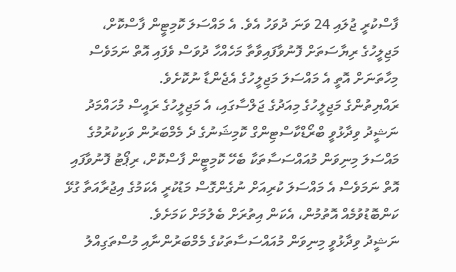ފާސްކުރީ ޖުލައި 24 ވަނަ ދުވަހު އެވެ. އެ މައްސަލަ ކޮމިޓީން ފާސްކޮށް، މަޖިލީހުގެ ރިޔާސަތަށް ފޮނުވާފައިވާތާ މަހެއްހާ ދުވަސް ވެފައި އޮތް ނަމަވެސް މިހާތަނަށް އޮތީ އެ މައްސަލަ މަޖިލީހުގެ އެޖެންޑާ ނުކޮށެވެ.
ރައްޔިތުންގެ މަޖިލީހުގެ މިއަދުގެ ޖަލްސާގައި، އެ މަޖިލީހުގެ ރައީސް މުހައްމަދު ނަޝީދު ވިދާޅުވީ ބްރޯޑްކާސްޓިންގް ކޮމިޝަނުގެ ދެ މެމްބަރުން ވަކިކުރުމުގެ މައްސަލަ މިނިވަން މުއައްސަސާތަކާ ބެހޭ ކޮމިޓީން ފާސްކޮށް، ރިޕޯޓު ފޮނުވާފައި އޮތް ނަމަވެސް އެ މައްސަލަ ކުރިއަށް ނުގެންގޮސް މަޑުކުރީ އެކަމުގެ އިޖުރާއަތާ ގުޅޭ ކަންބޮޑުވުމެއް އޮތުމުން، އެކަން އިތުރަށް ބެލުމަށް ކަމަށެވެ.
ނަޝީދު ވިދާޅުވީ މިނިވަން މުއައްސަސާތަކުގެ މެމްބަރުންނާއި މުސްތަގިއްލު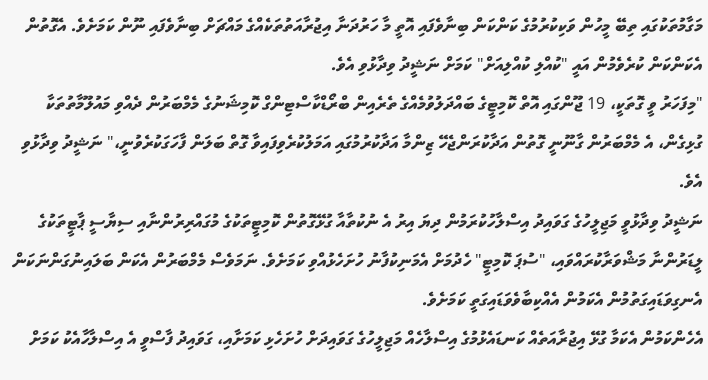މަގާމުތަކުގައި ތިބޭ މީހުން ވަކިކުރުމުގެ ކަންކަން ބިނާވެފައި އޮތީ މާ ހަރުދަނާ އިޖުރާއަތުތަކެއްގެ މައްޗަށް ބިނާވެފައި ނޫން ކަމަށެވެ. އެގޮތުން އެކަންކަން ކުރެވެމުން އައީ "ކުއްލި ކުއްލިއަށް" ކަމަށް ނަޝީދު ވިދާޅުވި އެވެ.
"މިފަހަރު ވީ ގޮތަކީ، 19 ޖޫންގައި އޮތް ކޮމިޓީގެ ބައްދަލުވުމެއްގެ ތެރެއިން ބްރޯޑްކާސްޓިންގް ކޮމިޝަނުގެ މެމްބަރުން ދެއްވި މައުލޫމާތުތަކާ ގުޅިގެން، އެ މެމްބަރުން ގާނޫނީ ގޮތުން އަދާކުރަންޖެހޭ ޒިންމާ އަދާކުރުމުގައި އަމަލުކުރެވިފައިވާ ގޮތް ބަލަން ފާހަގަކުރެވުނީ،" ނަޝީދު ވިދާޅުވި އެވެ.
ނަޝީދު ވިދާޅުވީ މަޖިލީހުގެ ގަވައިދު އިސްލާހުކުރަމުން ދިޔަ އިރު އެ ނުކުތާއާ ގުޅޭގޮތުން ކޮމިޓީތަކުގެ މުގައްރިރުންނާއި ސިޔާސީ ޕާޓީތަކުގެ ލީޑަރުންނާ މަޝްވަރާކުރައްވައި، "ސުޕަ ކޮމިޓީ" ހެދުމަށް އެމަނިކުފާނު ހުށަހެޅުއްވި ކަމަށެވެ. ނަމަވެސް މެމްބަރުން އެކަން ބަލައިނުގަންނަކަން އެނގިވަޑައިގަތުމުން އެކަމުން އެއްކިބާވެވަޑައިގަތީ ކަމަށެވެ.
އެހެންކަމުން އެކަމާ ގުޅޭ އިޖުރާއަތެއް ކަނޑައެޅުމުގެ އިސްލާހެއް މަޖިލީހުގެ ގަވައިދަށް ހުށަހެޅި ކަމަށާއި، ގަވައިދު ފާސްވީ އެ އިސްލާހާއެކު ކަމަށް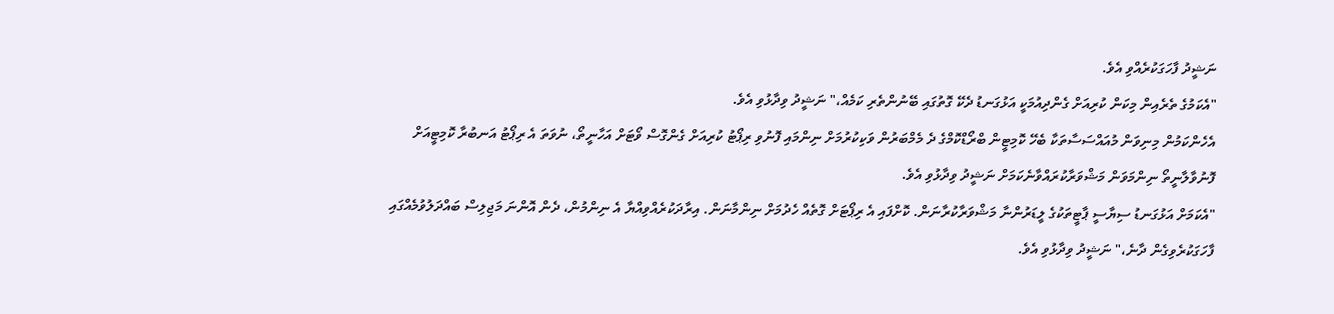ނަޝީދު ފާހަގަކުރެއްވި އެވެ.
"އެކަމުގެ ތެރެއިން މިކަން ކުރިއަށް ގެންދިއުމަކީ އަޅުގަނޑު ދެކޭ ގޮތުގައި ބޭނުންތެރި ކަމެއް،" ނަޝީދު ވިދާޅުވި އެވެ.
އެހެންކަމުން މިނިވަން މުއައްސަސާތަކާ ބެހޭ ކޮމިޓީން ބްރޯޑްކޮމްގެ ދެ މެމްބަރުން ވަކިކުރުމަށް ނިންމައި ފޮނުވި ރިޕޯޓު ކުރިއަށް ގެންގޮސް ވޯޓަށް އަހާނީތޯ، ނުވަތަ އެ ރިޕޯޓު އަނބުރާ ކޮމިޓީއަށް ފޮނުވާލާނީތޯ ނިންމަވަން މަޝްވަރާކުރައްވާނެކަމަށް ނަޝީދު ވިދާޅުވި އެވެ.
"އެކަމަށް އަޅުގަނޑު ސިޔާސީ ޕާޓީތަކުގެ ލީޑަރުންނާ މަޝްވަރާކުރާނަން. ކޮށްފައި އެ ރިޕޯޓަށް ގޮތެއް ހެދުމަށް ނިންމާނަން. އިރާދަކުރެއްވިއްޔާ އެ ނިންމުން، ދެން އޮންނަ މަޖިލިސް ބައްދަލުވުމެއްގައި ފާހަގަކުރެވިގެން ދާނެ،" ނަޝީދު ވިދާޅުވި އެވެ.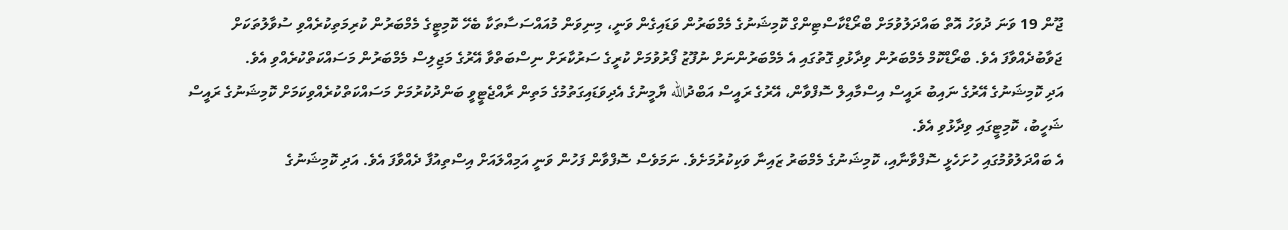ޖޫން 19 ވަނަ ދުވަހު އޮތް ބައްދަލުވުމަށް ބްރޯޑްކާސްޓިންގް ކޮމިޝަނުގެ މެމްބަރުން ވަޑައިގެން ވަނީ، މިނިވަން މުއައްސަސާތަކާ ބެހޭ ކޮމިޓީގެ މެމްބަރުން ކުރިމަތިކުރެއްވި ސުވާލުތަކަށް ޖަވާބުދެއްވާފަ އެވެ. ބްރޯޑްކޮމް މެމްބަރުން ވިދާޅުވި ގޮތުގައި އެ މެމްބަރުންނަށް ނުފޫޒު ފޯރުވުމަށް ކުރީގެ ސަރުކާރަށް ނިސްބަތްވާ އޭރުގެ މަޖިލިސް މެމްބަރުން މަސައްކަތްކުރެއްވި އެވެ.
އަދި ކޮމިޝަނުގެ އޭރުގެ ނައިބު ރައީސް އިސްމާއިލް ސޮފްވާން، އޭރުގެ ރައީސް އަބްދުالله ޔާމީނުގެ އެދިވަޑައިގަތުމުގެ މަތިން ރާއްޖެޓީވީ ބަންދުކުރުމަށް މަސައްކަތްކުރެއްވިކަމަށް ކޮމިޝަނުގެ ރައީސް ޝަހީބު، ކޮމިޓީގައި ވިދާޅުވި އެވެ.
އެ ބައްދަލުވުމުގައި ހުށަހެޅީ ސޮފްވާނާއި، ކޮމިޝަނުގެ މެމްބަރު ޒައިނާ ވަކިކުރުމަށެވެ. ނަމަވެސް ސޮފްވާން ފަހުން ވަނީ އަމިއްލައަށް އިސްތިއުފާ ދެއްވާފަ އެވެ. އަދި ކޮމިޝަނުގެ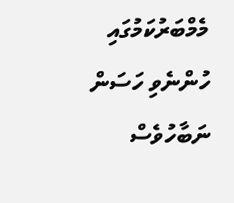މެމްބަރުކަމުގައި ހުންނެވި ހަސަން ނަބާހުވެސް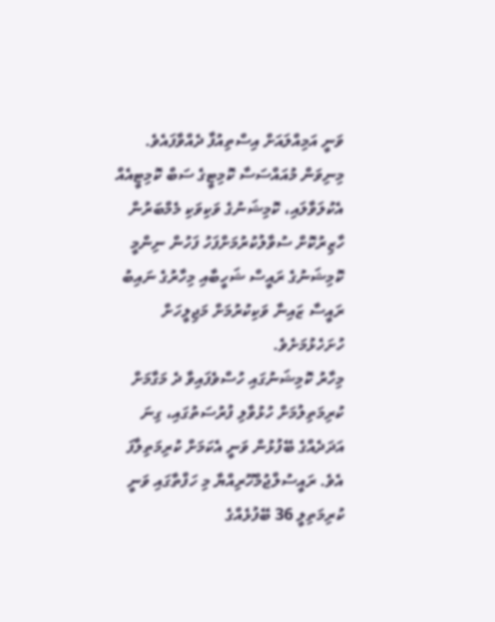ވަނީ އަމިއްލައަށް އިސްތިއުފާ ދެއްވާފައެވެ.
މިނިވަން މުއައްސަސާ ކޮމިޓީގެ ސަބް ކޮމިޓީއެއް އެކުލަވާލައި، ކޮމިޝަނުގެ ވަކިވަކި މެމްބަރުން ހާޒިރުކޮށް ސުވާލުކުރުމަށްފަހު ފަހުން ނިންމީ ކޮމިޝަނުގެ ރައީސް ޝަހީބާއި މިހާރުގެ ނައިބު ރައީސާ ޒައިނާ ވަކިކުރުމަށް މަޖިލީހަށް ހުށަހެޅުމަށެވެ.
މިހާރު ކޮމިޝަނުގައި ހުސްވެފައިވާ ދެ މަގާމަށް ކުރިމަތިލުމަށް ހުޅުވާލި ފުރުސަތުގައި، ގިނަ އަދަދެއްގެ ބޭފުޅުން ވަނީ އެކަމަށް ކުރިމަތިލާފަ އެވެ. ރައީސުލްޖުމްހޫރިއްޔާ މި ހަފްތާގައި ވަނީ ކުރިމަތިލީ 36 ބޭފުޅެއްގެ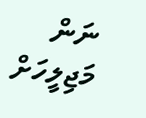ނަން މަޖިލީހަށް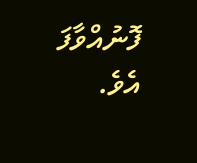ފޮނުއްވާފަ އެވެ.